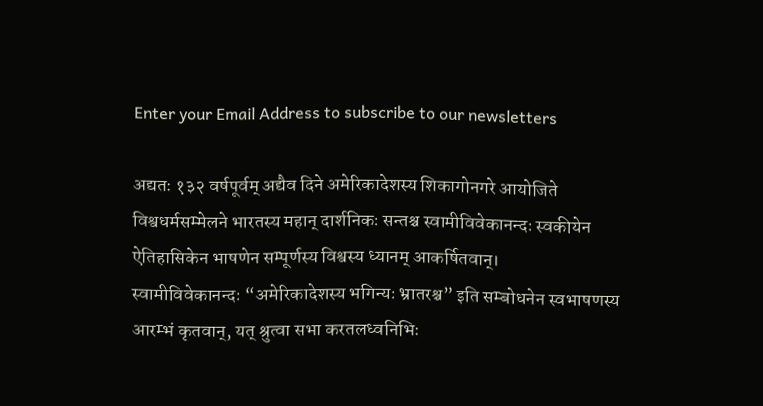Enter your Email Address to subscribe to our newsletters

अद्यतः १३२ वर्षपूर्वम् अद्यैव दिने अमेरिकादेशस्य शिकागोनगरे आयोजिते विश्वधर्मसम्मेलने भारतस्य महान् दार्शनिकः सन्तश्च स्वामीविवेकानन्दः स्वकीयेन ऐतिहासिकेन भाषणेन सम्पूर्णस्य विश्वस्य ध्यानम् आकर्षितवान्।
स्वामीविवेकानन्दः “अमेरिकादेशस्य भगिन्यः भ्रातरश्च” इति सम्बोधनेन स्वभाषणस्य आरम्भं कृतवान्, यत् श्रुत्वा सभा करतलध्वनिभिः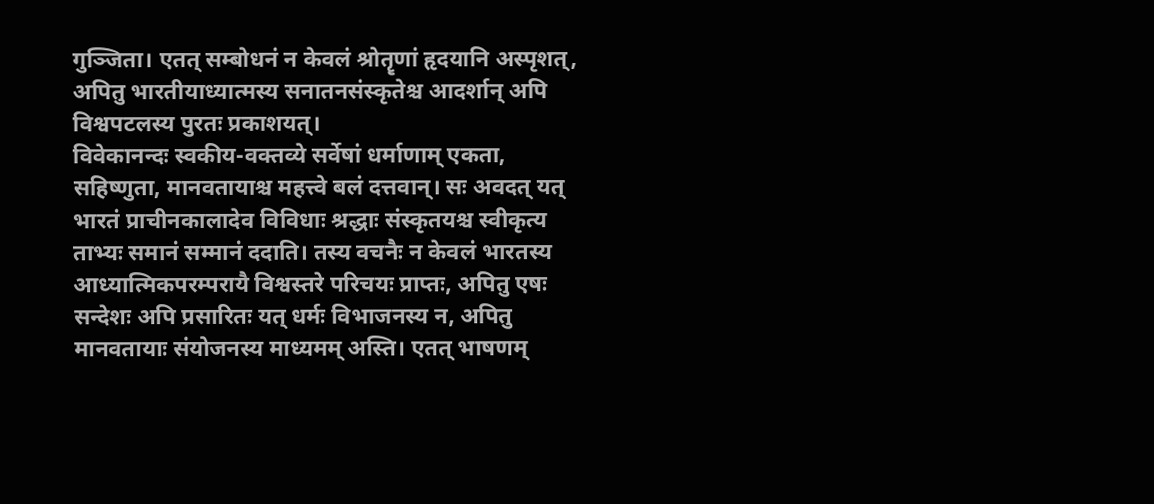गुञ्जिता। एतत् सम्बोधनं न केवलं श्रोतॄणां हृदयानि अस्पृशत्, अपितु भारतीयाध्यात्मस्य सनातनसंस्कृतेश्च आदर्शान् अपि विश्वपटलस्य पुरतः प्रकाशयत्।
विवेकानन्दः स्वकीय-वक्तव्ये सर्वेषां धर्माणाम् एकता, सहिष्णुता, मानवतायाश्च महत्त्वे बलं दत्तवान्। सः अवदत् यत् भारतं प्राचीनकालादेव विविधाः श्रद्धाः संस्कृतयश्च स्वीकृत्य ताभ्यः समानं सम्मानं ददाति। तस्य वचनैः न केवलं भारतस्य आध्यात्मिकपरम्परायै विश्वस्तरे परिचयः प्राप्तः, अपितु एषः सन्देशः अपि प्रसारितः यत् धर्मः विभाजनस्य न, अपितु मानवतायाः संयोजनस्य माध्यमम् अस्ति। एतत् भाषणम्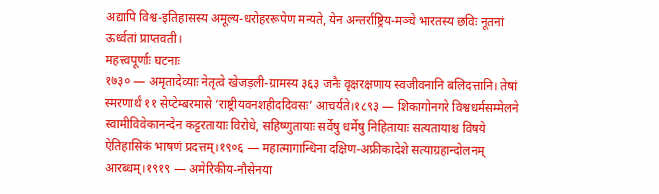अद्यापि विश्व-इतिहासस्य अमूल्य-धरोहररूपेण मन्यते, येन अन्तर्राष्ट्रिय-मञ्चे भारतस्य छविः नूतनां ऊर्ध्वतां प्राप्तवती।
महत्त्वपूर्णाः घटनाः
१७३० — अमृतादेव्याः नेतृत्वे खेजड़ली-ग्रामस्य ३६३ जनैः वृक्षरक्षणाय स्वजीवनानि बलिदत्तानि। तेषां स्मरणार्थं ११ सेप्टेम्बरमासे ‘राष्ट्रीयवनशहीददिवसः’ आचर्यते।१८९३ — शिकागोनगरे विश्वधर्मसम्मेलने स्वामीविवेकानन्देन कट्टरतायाः विरोधे, सहिष्णुतायाः सर्वेषु धर्मेषु निहितायाः सत्यतायाश्च विषये ऐतिहासिकं भाषणं प्रदत्तम्।१९०६ — महात्मागान्धिना दक्षिण-अफ्रीकादेशे सत्याग्रहान्दोलनम् आरब्धम्।१९१९ — अमेरिकीय-नौसेनया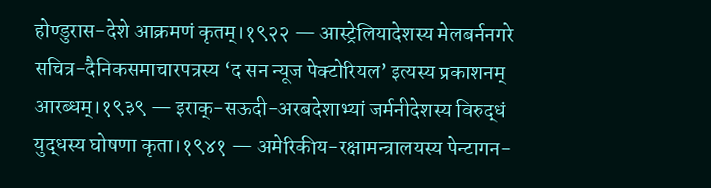होण्डुरास-देशे आक्रमणं कृतम्।१९२२ — आस्ट्रेलियादेशस्य मेलबर्ननगरे सचित्र-दैनिकसमाचारपत्रस्य ‘द सन न्यूज पेक्टोरियल’ इत्यस्य प्रकाशनम् आरब्धम्।१९३९ — इराक्-सऊदी-अरबदेशाभ्यां जर्मनीदेशस्य विरुद्धं युद्धस्य घोषणा कृता।१९४१ — अमेरिकीय-रक्षामन्त्रालयस्य पेन्टागन-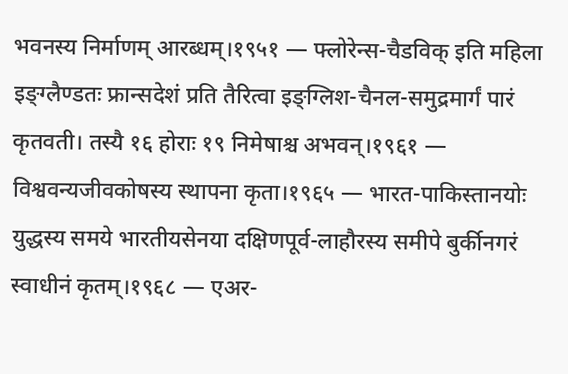भवनस्य निर्माणम् आरब्धम्।१९५१ — फ्लोरेन्स-चैडविक् इति महिला इङ्ग्लैण्डतः फ्रान्सदेशं प्रति तैरित्वा इङ्ग्लिश-चैनल-समुद्रमार्गं पारं कृतवती। तस्यै १६ होराः १९ निमेषाश्च अभवन्।१९६१ — विश्ववन्यजीवकोषस्य स्थापना कृता।१९६५ — भारत-पाकिस्तानयोः युद्धस्य समये भारतीयसेनया दक्षिणपूर्व-लाहौरस्य समीपे बुर्कीनगरं स्वाधीनं कृतम्।१९६८ — एअर-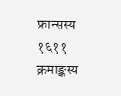फ्रान्सस्य १६११ क्रमाङ्कस्य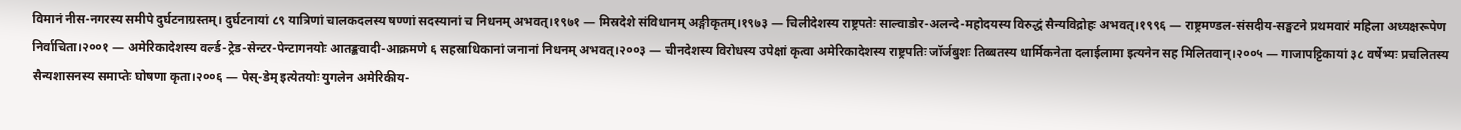विमानं नीस-नगरस्य समीपे दुर्घटनाग्रस्तम्। दुर्घटनायां ८९ यात्रिणां चालकदलस्य षण्णां सदस्यानां च निधनम् अभवत्।१९७१ — मिस्रदेशे संविधानम् अङ्गीकृतम्।१९७३ — चिलीदेशस्य राष्ट्रपतेः साल्वाडोर-अलन्दे-महोदयस्य विरुद्धं सैन्यविद्रोहः अभवत्।१९९६ — राष्ट्रमण्डल-संसदीय-सङ्घटने प्रथमवारं महिला अध्यक्षरूपेण निर्वाचिता।२००१ — अमेरिकादेशस्य वर्ल्ड-ट्रेड-सेन्टर-पेन्टागनयोः आतङ्कवादी-आक्रमणे ६ सहस्राधिकानां जनानां निधनम् अभवत्।२००३ — चीनदेशस्य विरोधस्य उपेक्षां कृत्वा अमेरिकादेशस्य राष्ट्रपतिः जॉर्जबुशः तिब्बतस्य धार्मिकनेता दलाईलामा इत्यनेन सह मिलितवान्।२००५ — गाजापट्टिकायां ३८ वर्षेभ्यः प्रचलितस्य सैन्यशासनस्य समाप्तेः घोषणा कृता।२००६ — पेस्-डेम् इत्येतयोः युगलेन अमेरिकीय-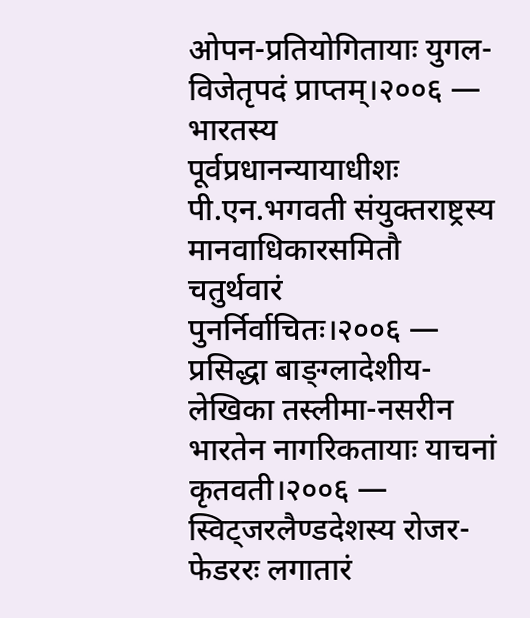ओपन-प्रतियोगितायाः युगल-विजेतृपदं प्राप्तम्।२००६ — भारतस्य पूर्वप्रधानन्यायाधीशः पी.एन.भगवती संयुक्तराष्ट्रस्य मानवाधिकारसमितौ चतुर्थवारं पुनर्निर्वाचितः।२००६ — प्रसिद्धा बाङ्ग्लादेशीय-लेखिका तस्लीमा-नसरीन भारतेन नागरिकतायाः याचनां कृतवती।२००६ — स्विट्जरलैण्डदेशस्य रोजर-फेडररः लगातारं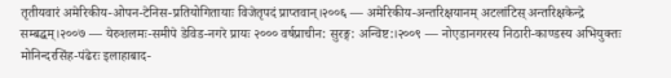तृतीयवारं अमेरिकीय-ओपन-टेनिस-प्रतियोगितायाः विजेतृपदं प्राप्तवान्।२००६ — अमेरिकीय-अन्तरिक्षयानम् अटलांटिस् अन्तरिक्षकेन्द्रे सम्बद्धम्।२००७ — येरुशलमः-समीपे डेविड-नगरे प्रायः २००० वर्षप्राचीन: सुरङ्ग: अन्विष्ट:।२००९ — नोएडानगरस्य निठारी-काण्डस्य अभियुक्तः मोनिन्दरसिंह-पंढेरः इलाहाबाद-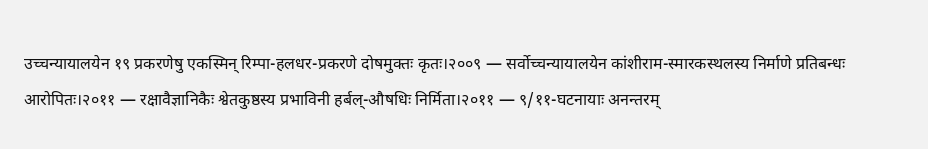उच्चन्यायालयेन १९ प्रकरणेषु एकस्मिन् रिम्पा-हलधर-प्रकरणे दोषमुक्तः कृतः।२००९ — सर्वोच्चन्यायालयेन कांशीराम-स्मारकस्थलस्य निर्माणे प्रतिबन्धः आरोपितः।२०११ — रक्षावैज्ञानिकैः श्वेतकुष्ठस्य प्रभाविनी हर्बल्-औषधिः निर्मिता।२०११ — ९/११-घटनायाः अनन्तरम्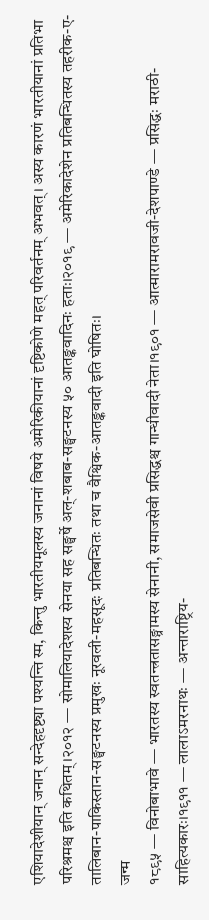एशियादेशीयान् जनान् सन्देहदृष्ट्या पश्यन्ति स्म, किन्तु भारतीयमूलस्य जनानां विषये अमेरिकीयानां दृष्टिकोणे महत् परिवर्तनम् अभवत्। अस्य कारणं भारतीयानां प्रतिभा परिश्रमश्च इति कथितम्।२०१२ — सोमालियादेशस्य सेनया सह सङ्घर्षे अल्-शबाब-सङ्घटनस्य ५० आतङ्कवादिनः हताः।२०१९ — अमेरिकादेशेन प्रतिबन्धितस्य तहरीक-ए-तालिबान-पाकिस्तान-सङ्घटनस्य प्रमुखः नूरवली-महसूदः प्रतिबन्धितः तथा च वैश्विक-आतङ्कवादी इति घोषितः।
जन्म
१८९५ — विनोबाभावे — भारतस्य स्वतन्त्रतासङ्ग्रामस्य सेनानी, समाजसेवी प्रसिद्धश्च गान्धीवादी नेता।१९०१ — आत्मारामरावजी-देशपाण्डे — प्रसिद्धः मराठी-साहित्यकारः।१९११ — लालाऽमरनाथः — अन्ताराष्ट्रिय-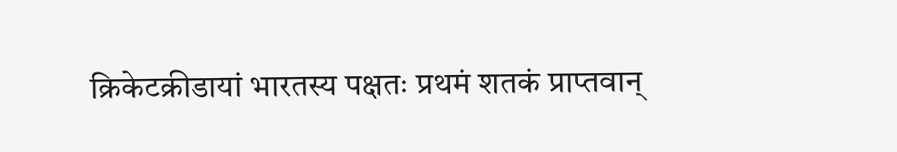क्रिकेटक्रीडायां भारतस्य पक्षतः प्रथमं शतकं प्राप्तवान्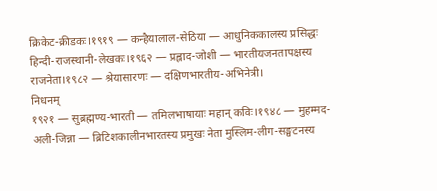क्रिकेट-क्रीडकः।१९१९ — कन्हैयालाल-सेठिया — आधुनिककालस्य प्रसिद्धः हिन्दी-राजस्थानी-लेखकः।१९६२ — प्रह्लाद-जोशी — भारतीयजनतापक्षस्य राजनेता।१९८२ — श्रेयासारणः — दक्षिणभारतीय-अभिनेत्री।
निधनम्
१९२१ — सुब्रह्मण्य-भारती — तमिलभाषायाः महान् कविः।१९४८ — मुहम्मद-अली-जिन्ना — ब्रिटिशकालीनभारतस्य प्रमुखः नेता मुस्लिम-लीग-सङ्घटनस्य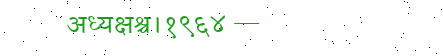अध्यक्षश्च।१९६४ —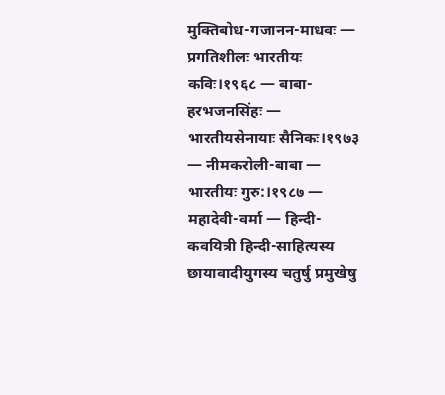मुक्तिबोध-गजानन-माधवः — प्रगतिशीलः भारतीयः कविः।१९६८ — बाबा-हरभजनसिंहः — भारतीयसेनायाः सैनिकः।१९७३ — नीमकरोली-बाबा — भारतीयः गुरु:।१९८७ — महादेवी-वर्मा — हिन्दी-कवयित्री हिन्दी-साहित्यस्य छायावादीयुगस्य चतुर्षु प्रमुखेषु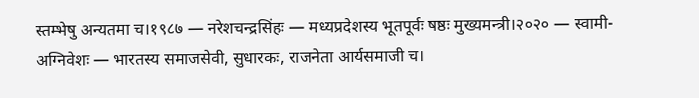स्तम्भेषु अन्यतमा च।१९८७ — नरेशचन्द्रसिंहः — मध्यप्रदेशस्य भूतपूर्वः षष्ठः मुख्यमन्त्री।२०२० — स्वामी-अग्निवेशः — भारतस्य समाजसेवी, सुधारकः, राजनेता आर्यसमाजी च।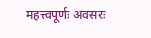महत्त्वपूर्णः अवसरः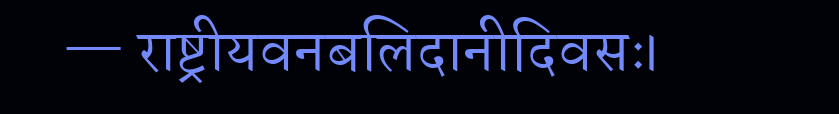— राष्ट्रीयवनबलिदानीदिवसः।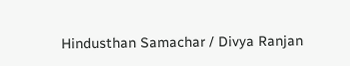Hindusthan Samachar / Divya Ranjan